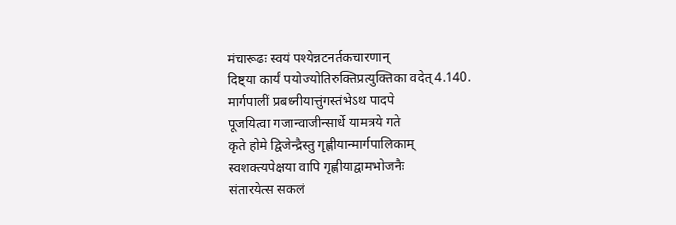मंचारूढः स्वयं पश्येन्नटनर्तकचारणान्
दिष्ट्या कार्यं पयोज्योतिरुक्तिप्रत्युक्तिका वदेत् 4.140.
मार्गपालीं प्रबध्नीयात्तुंगस्तंभेऽथ पादपे
पूजयित्वा गजान्वाजीन्सार्धे यामत्रये गते
कृते होमे द्विजेन्द्रैस्तु गृह्णीयान्मार्गपालिकाम्
स्वशक्त्यपेक्षया वापि गृह्णीयाद्वामभोजनैः
संतारयेत्स सकलं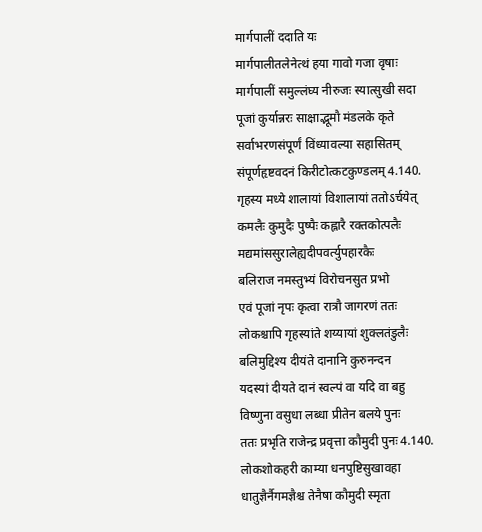मार्गपालीं ददाति यः
मार्गपालीतलेनेत्थं हया गावो गजा वृषाः
मार्गपालीं समुल्लंघ्य नीरुजः स्यात्सुखी सदा
पूजां कुर्यान्नरः साक्षाद्भूमौ मंडलके कृते
सर्वाभरणसंपूर्णं विंध्यावल्या सहासितम्
संपूर्णहृष्टवदनं किरीटोत्कटकुण्डलम् 4.140.
गृहस्य मध्ये शालायां विशालायां ततोऽर्चयेत्
कमलैः कुमुदैः पुष्पैः कह्लारै रक्तकोत्पलैः
मद्यमांससुरालेह्यदीपवर्त्युपहारकैः
बलिराज नमस्तुभ्यं विरोचनसुत प्रभो
एवं पूजां नृपः कृत्वा रात्रौ जागरणं ततः
लोकश्चापि गृहस्यांते शय्यायां शुक्लतंडुलैः
बलिमुद्दिश्य दीयंते दानानि कुरुनन्दन
यदस्यां दीयते दानं स्वल्पं वा यदि वा बहु
विष्णुना वसुधा लब्धा प्रीतेन बलये पुनः
ततः प्रभृति राजेन्द्र प्रवृत्ता कौमुदी पुनः 4.140.
लोकशोकहरी काम्या धनपुष्टिसुखावहा
धातुज्ञैर्नैगमज्ञैश्च तेनैषा कौमुदी स्मृता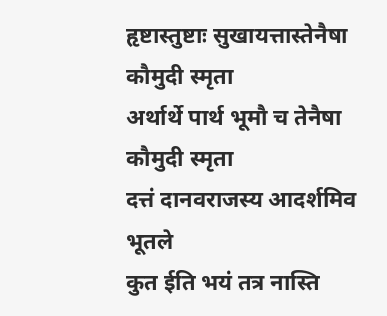हृष्टास्तुष्टाः सुखायत्तास्तेनैषा कौमुदी स्मृता
अर्थार्थे पार्थ भूमौ च तेनैषा कौमुदी स्मृता
दत्तं दानवराजस्य आदर्शमिव भूतले
कुत ईति भयं तत्र नास्ति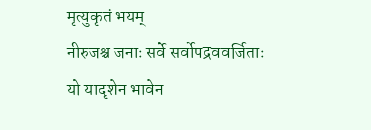मृत्युकृतं भयम्
नीरुजश्च जनाः सर्वे सर्वोपद्रववर्जिताः
यो यादृशेन भावेन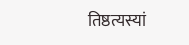तिष्ठत्यस्यां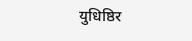युधिष्ठिर